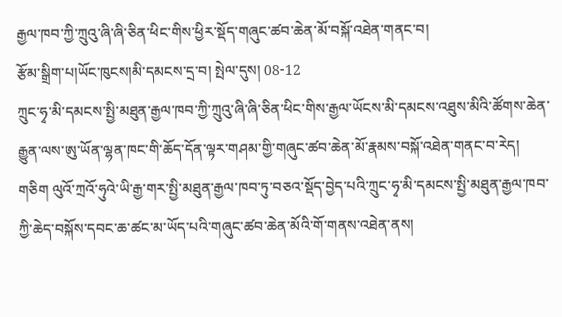རྒྱལ་ཁབ་ཀྱི་ཀྲུའུ་ཞི་ཞི་ཅིན་ཕིང་གིས་ཕྱིར་སྡོད་གཞུང་ཚབ་ཆེན་མོ་བསྐོ་འཐེན་གནང་བ།
རྩོམ་སྒྲིག་པ།ཡོང་ཁུངས།མི་དམངས་དྲ་བ། སྤེལ་དུས། 08-12
ཀྲུང་ཧྭ་མི་དམངས་སྤྱི་མཐུན་རྒྱལ་ཁབ་ཀྱི་ཀྲུའུ་ཞི་ཞི་ཅིན་ཕིང་གིས་རྒྱལ་ཡོངས་མི་དམངས་འཐུས་མིའི་ཚོགས་ཆེན་རྒྱུན་ལས་ཨུ་ཡོན་ལྷན་ཁང་གི་ཆོད་དོན་ལྟར་གཤམ་གྱི་གཞུང་ཚབ་ཆེན་མོ་རྣམས་བསྐོ་འཐེན་གནང་བ་རེད།
གཅིག ལུའོ་ཀྲའོ་ཧུའེ་ཡི་རྒྱ་གར་སྤྱི་མཐུན་རྒྱལ་ཁབ་ཏུ་བཅའ་སྡོད་བྱེད་པའི་ཀྲུང་ཧྭ་མི་དམངས་སྤྱི་མཐུན་རྒྱལ་ཁབ་ཀྱི་ཆེད་བསྐོས་དབང་ཆ་ཚང་མ་ཡོད་པའི་གཞུང་ཚབ་ཆེན་མོའི་གོ་གནས་འཐེན་ནས།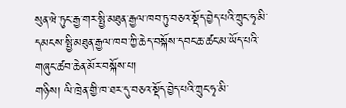སུན་ཝེ་ཏུང་རྒྱ་གར་སྤྱི་མཐུན་རྒྱལ་ཁབ་ཏུ་བཅའ་སྡོད་བྱེད་པའི་ཀྲུང་ཧྭ་མི་དམངས་སྤྱི་མཐུན་རྒྱལ་ཁབ་ཀྱི་ཆེད་བསྐོས་དབང་ཆ་ཚང་མ་ཡོད་པའི་གཞུང་ཚབ་ཆེན་མོར་བསྐོས་པ།
གཉིས། ལི་ཁྲེན་གྱི་ཁ་ཐར་དུ་བཅའ་སྡོད་བྱེད་པའི་ཀྲུང་ཧྭ་མི་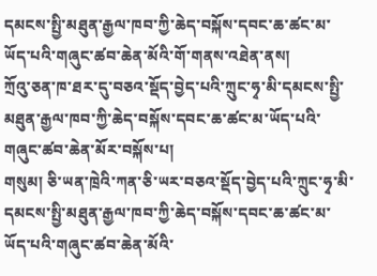དམངས་སྤྱི་མཐུན་རྒྱལ་ཁབ་ཀྱི་ཆེད་བསྐོས་དབང་ཆ་ཚང་མ་ཡོད་པའི་གཞུང་ཚབ་ཆེན་མོའི་གོ་གནས་འཐེན་ནས།
ཀྲོའུ་ཅན་ཁ་ཐར་དུ་བཅའ་སྡོད་བྱེད་པའི་ཀྲུང་ཧྭ་མི་དམངས་སྤྱི་མཐུན་རྒྱལ་ཁབ་ཀྱི་ཆེད་བསྐོས་དབང་ཆ་ཚང་མ་ཡོད་པའི་གཞུང་ཚབ་ཆེན་མོར་བསྐོས་པ།
གསུམ། ཅི་ཡན་ཁྲེའི་ཀན་ཅི་ཡར་བཅའ་སྡོད་བྱེད་པའི་ཀྲུང་ཧྭ་མི་དམངས་སྤྱི་མཐུན་རྒྱལ་ཁབ་ཀྱི་ཆེད་བསྐོས་དབང་ཆ་ཚང་མ་ཡོད་པའི་གཞུང་ཚབ་ཆེན་མོའི་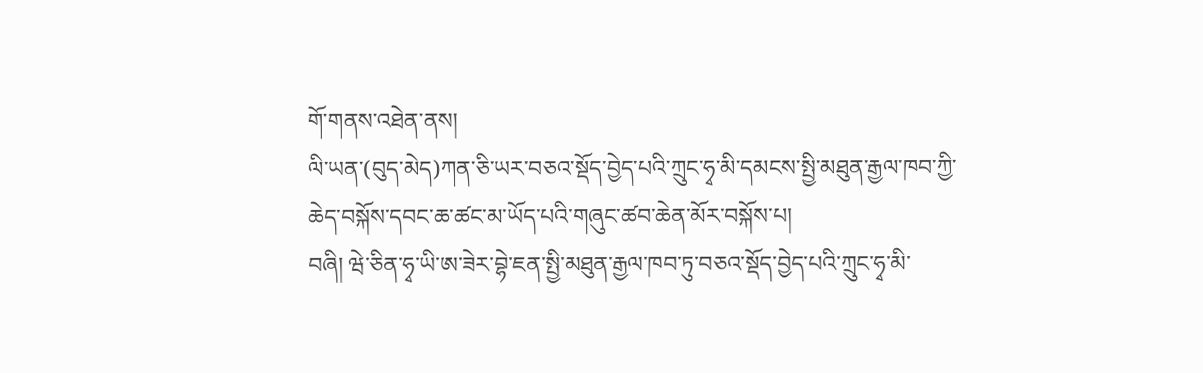གོ་གནས་འཐེན་ནས།
ལི་ཡན་(བུད་མེད)ཀན་ཅི་ཡར་བཅའ་སྡོད་བྱེད་པའི་ཀྲུང་ཧྭ་མི་དམངས་སྤྱི་མཐུན་རྒྱལ་ཁབ་ཀྱི་ཆེད་བསྐོས་དབང་ཆ་ཚང་མ་ཡོད་པའི་གཞུང་ཚབ་ཆེན་མོར་བསྐོས་པ།
བཞི། ཝེ་ཅིན་ཧྭ་ཡི་ཨ་ཟེར་བྷེ་ཇན་སྤྱི་མཐུན་རྒྱལ་ཁབ་ཏུ་བཅའ་སྡོད་བྱེད་པའི་ཀྲུང་ཧྭ་མི་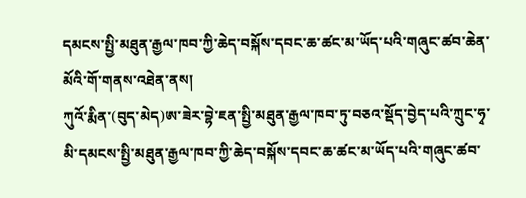དམངས་སྤྱི་མཐུན་རྒྱལ་ཁབ་ཀྱི་ཆེད་བསྐོས་དབང་ཆ་ཚང་མ་ཡོད་པའི་གཞུང་ཚབ་ཆེན་མོའི་གོ་གནས་འཐེན་ནས།
ཀུའོ་རྨིན་(བུད་མེད)ཨ་ཟེར་བྷེ་ཇན་སྤྱི་མཐུན་རྒྱལ་ཁབ་ཏུ་བཅའ་སྡོད་བྱེད་པའི་ཀྲུང་ཧྭ་མི་དམངས་སྤྱི་མཐུན་རྒྱལ་ཁབ་ཀྱི་ཆེད་བསྐོས་དབང་ཆ་ཚང་མ་ཡོད་པའི་གཞུང་ཚབ་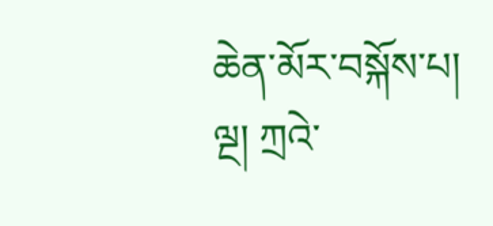ཆེན་མོར་བསྐོས་པ།
ལྔ། ཀྲའེ་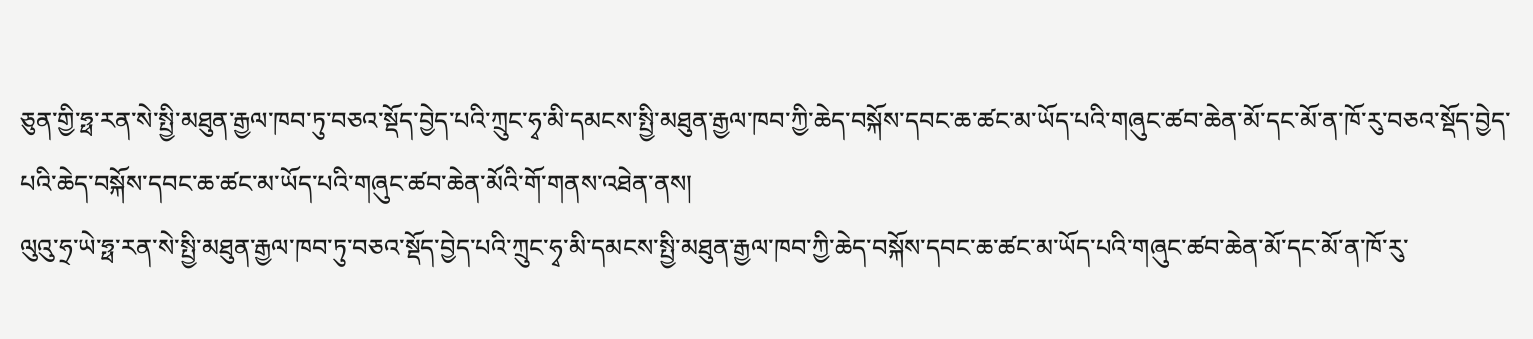ཅུན་གྱི་ཧྥ་རན་སེ་སྤྱི་མཐུན་རྒྱལ་ཁབ་ཏུ་བཅའ་སྡོད་བྱེད་པའི་ཀྲུང་ཧྭ་མི་དམངས་སྤྱི་མཐུན་རྒྱལ་ཁབ་ཀྱི་ཆེད་བསྐོས་དབང་ཆ་ཚང་མ་ཡོད་པའི་གཞུང་ཚབ་ཆེན་མོ་དང་མོ་ན་ཁོ་རུ་བཅའ་སྡོད་བྱེད་པའི་ཆེད་བསྐོས་དབང་ཆ་ཚང་མ་ཡོད་པའི་གཞུང་ཚབ་ཆེན་མོའི་གོ་གནས་འཐེན་ནས།
ལུའུ་ཧྲ་ཡེ་ཧྥ་རན་སེ་སྤྱི་མཐུན་རྒྱལ་ཁབ་ཏུ་བཅའ་སྡོད་བྱེད་པའི་ཀྲུང་ཧྭ་མི་དམངས་སྤྱི་མཐུན་རྒྱལ་ཁབ་ཀྱི་ཆེད་བསྐོས་དབང་ཆ་ཚང་མ་ཡོད་པའི་གཞུང་ཚབ་ཆེན་མོ་དང་མོ་ན་ཁོ་རུ་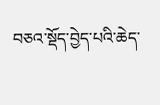བཅའ་སྡོད་བྱེད་པའི་ཆེད་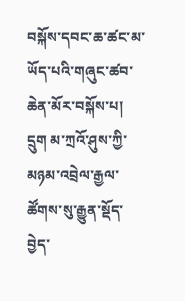བསྐོས་དབང་ཆ་ཚང་མ་ཡོད་པའི་གཞུང་ཚབ་ཆེན་མོར་བསྐོས་པ།
དྲུག མ་ཀྲའོ་ཤུས་ཀྱི་མཉམ་འབྲེལ་རྒྱལ་ཚོགས་སུ་རྒྱུན་སྡོད་བྱེད་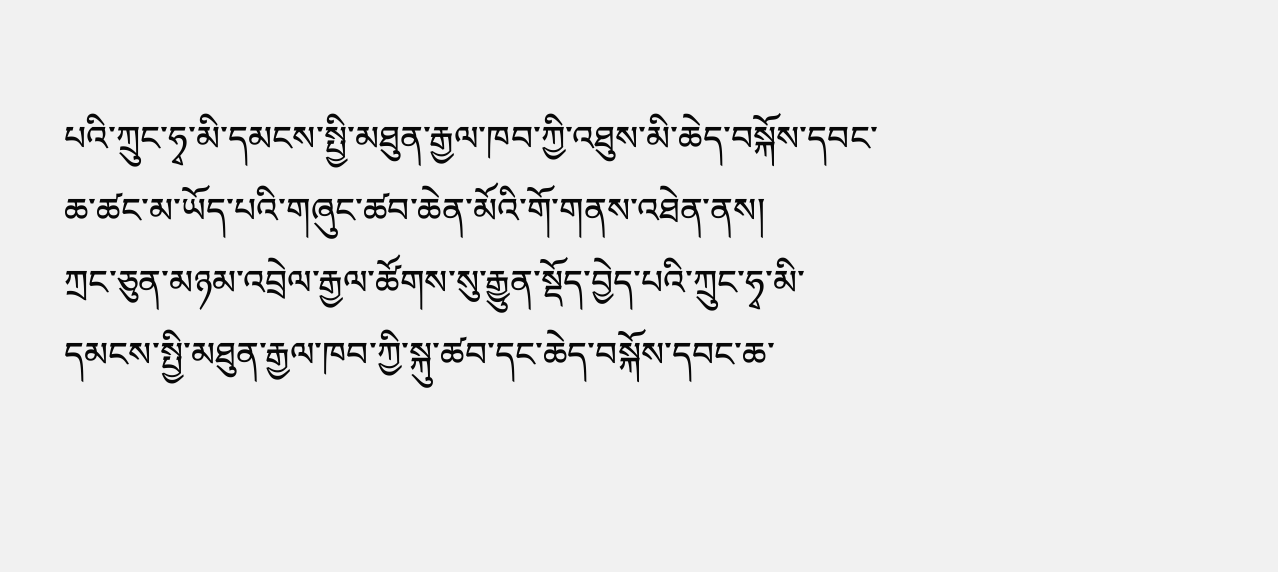པའི་ཀྲུང་ཧྭ་མི་དམངས་སྤྱི་མཐུན་རྒྱལ་ཁབ་ཀྱི་འཐུས་མི་ཆེད་བསྐོས་དབང་ཆ་ཚང་མ་ཡོད་པའི་གཞུང་ཚབ་ཆེན་མོའི་གོ་གནས་འཐེན་ནས།
ཀྲང་ཅུན་མཉམ་འབྲེལ་རྒྱལ་ཚོགས་སུ་རྒྱུན་སྡོད་བྱེད་པའི་ཀྲུང་ཧྭ་མི་དམངས་སྤྱི་མཐུན་རྒྱལ་ཁབ་ཀྱི་སྐུ་ཚབ་དང་ཆེད་བསྐོས་དབང་ཆ་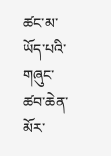ཚང་མ་ཡོད་པའི་གཞུང་ཚབ་ཆེན་མོར་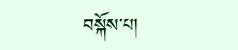བསྐོས་པ།